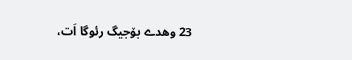23 وهدے بۆجیگ رئوگا اَت،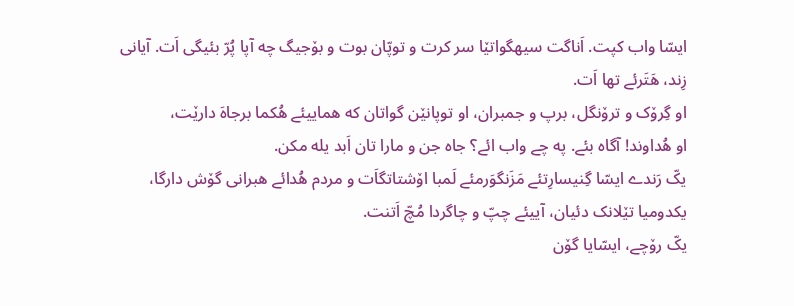ایسّا واب کپت. اَناگت سیهگواتێا سر کرت و توپّان بوت و بۆجیگ چه آپا پُرّ بئیگی اَت. آیانی زِند، هَتَرئے تها اَت.
او گِرۆک و ترۆنگل، برپ و جمبران، او توپانێن گواتان که هماییئے هُکما برجاهَ دارێت،
او هُداوند! آگاه بئے. په چے واب ائے؟ جاه جن و مارا تان اَبد یله مکن.
یکّ رَندے ایسّا گِنیسارِتئے مَزَنگوَرمئے لَمبا اۆشتاتگاَت و مردم هُدائے هبرانی گۆش دارگا، یکدومیا تێلانک دئیان، آییئے چپّ و چاگردا مُچّ اَتنت.
یکّ رۆچے، ایسّایا گۆن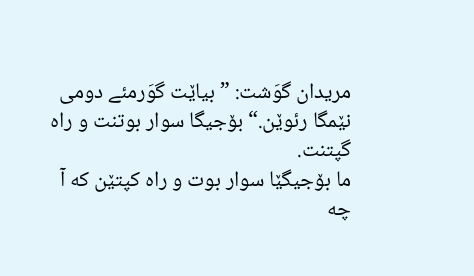مریدان گوَشت: ”بیاێت گوَرمئے دومی نێمگا رئوێن.“ بۆجیگا سوار بوتنت و راه گپتنت.
ما بۆجیگێا سوار بوت و راه کپتێن که آ چه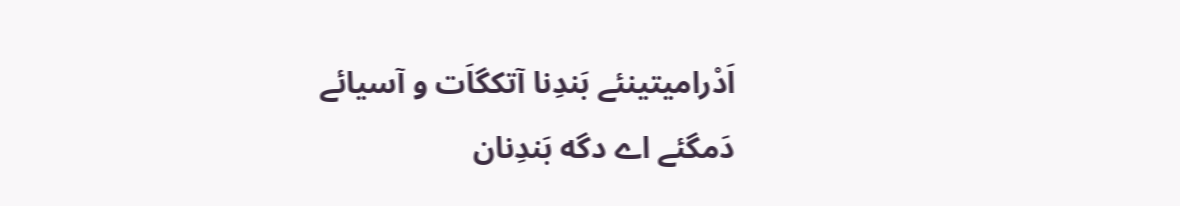اَدْرامیتینئے بَندِنا آتکگاَت و آسیائے دَمگئے اے دگه بَندِنان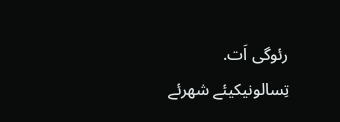رئوگی اَت. تِسالونیکیئے شهرئے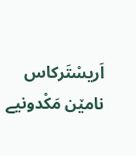اَریسْتَرکاس نامێن مَکْدونیے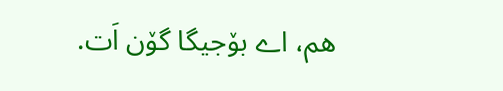هم، اے بۆجیگا گۆن اَت.